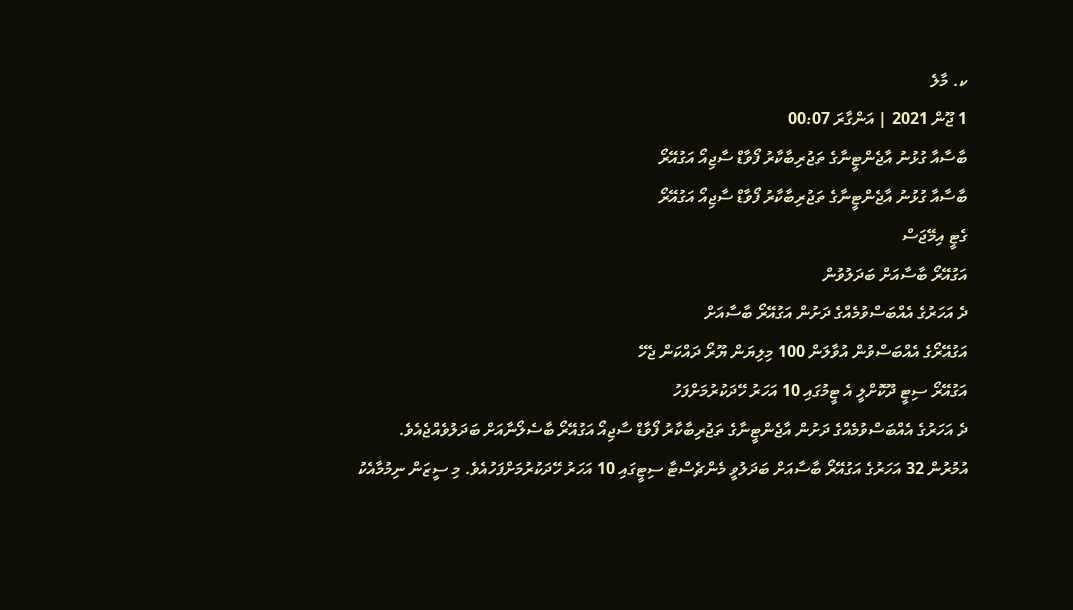ކ. މާލެ
1 ޖޫން 2021 | އަންގާރަ 00:07
ބާސާއާ ގުޅުނު އާޖެންޓީނާގެ ތަޖުރިބާކާރު ފޯވާޑް ސާޖިއޯ އަގުއޭރޯ
ބާސާއާ ގުޅުނު އާޖެންޓީނާގެ ތަޖުރިބާކާރު ފޯވާޑް ސާޖިއޯ އަގުއޭރޯ
ގެޓީ އިމޭޖަސް
އަގުއޭރޯ ބާސާއަށް ބަދަލުވުން
ދެ އަހަރުގެ އެއްބަސްވުމެއްގެ ދަށުން އަގުއޭރޯ ބާސާއަށް
އަގުއޭރޯގެ އެއްބަސްވުން އުވާލަން 100 މިލިޔަން ޔޫރޯ ދައްކަން ޖެހޭ
އަގުއޭރޯ ސިޓީ ދޫކޮށްލީ އެ ޓީމުގައި 10 އަހަރު ހޭދަކުރުމަށްފަހު
ދެ އަހަރުގެ އެއްބަސްވުމެއްގެ ދަށުން އާޖެންޓީނާގެ ތަޖުރިބާކާރު ފޯވާޑް ސާޖިއޯ އަގުއޭރޯ ބާސެލޯނާއަށް ބަދަލުވެއްޖެއެވެ.
އުމުރުން 32 އަހަރުގެ އަގުއޭރޯ ބާސާއަށް ބަދަލުވީ މެންޗެސްޓާ ސިޓީގައި 10 އަހަރު ހޭދަކުރުމަށްފަހުއެވެ. މި ސީޒަން ނިމުމާއެކު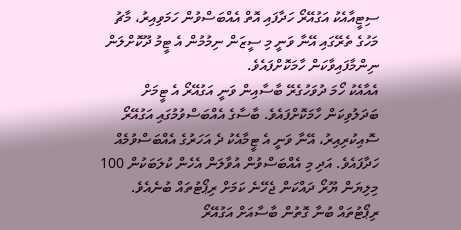ސިޓީއާއެކު އަގުއޭރޯ ހަދާފައި އޮތް އެއްބަސްވުން ހަމަވިއިރު، މާޗު މަހުގެ ތެރޭގައި އޭނާ ވަނީ މި ސީޒަން ނިމުމުން އެ ޓީމު ދޫކޮށްލަން ނިންމާފައިވާކަން ހާމަކޮށްފައެވެ.
އެއާއެކު ހޯމަ ދުވަހުގެރޭ ބާސާއިން ވަނީ އަގުއޭރޯ އެ ޓީމަށް ބަދަލުވިކަން ހާމަކޮށްފައެވެ. ބާސާގެ އެއްބަސްވުމުގައި އަގުއޭރޯ ސޮއިކުރިއިރު، އޭނާ ވަނީ އެ ޓީމާއެކު ދެ އަހަރުގެ އެއްބަސްވުމެއް ހަދާފައެވެ. އަދި މި އެއްބަސްވުން އުވާލަން އެހެން ކުލަބަކުން 100 މިލިޔަން ޔޫރޯ ދައްކަން ޖެހޭނެ ކަމަށް ރިޕޯޓުތައް ބުނެއެވެ.
ރިޕޯޓުތައް ބުނާ ގޮތުން ބާސާއަށް އަގުއޭރޯ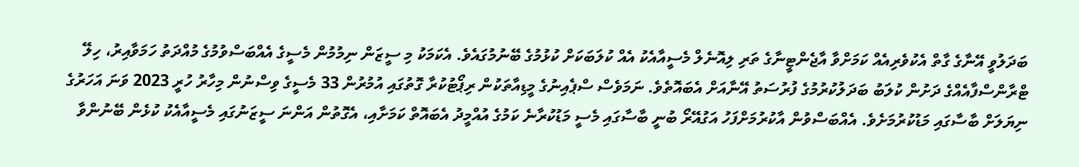ބަދަލުވީ އޭނާގެ ގާތް އެކުވެރިއެއް ކަމަށްވާ އާޖެންޓީނާގެ ތަރި ލިއޮނެލް މެސީއާއެކު އެއް ކުލަބަކަށް ކުޅުމުގެ ބޭނުމުގައެވެ. އެކަމަކު މި ސީޒަން ނިމުމުން މެސީގެ އެއްބަސްވުމުގެ މުއްދަތު ހަމަވާއިރު، ހިލޭ ޓްރާންސްފާއެއްގެ ދަށުން ކުލަބު ބަދަލުކުރުމުގެ ފުރުސަތު އޭނާއަށް އެބައޮތެވެ. ނަމަވެސް ސްޕެއިނުގެ މީޑިއާތަކުން ރިޕޯޓުކުރާ ގޮތުގައި އުމުރުން 33 މެސީގެ ވިސްނުން މިހާރު ހުރީ 2023 ވަނަ އަހަރުގެ ނިޔަލަށް ބާސާގައި މަޑުކުރުމަށެވެ. އެއްބަސްވުން އާކުރުމަށްފަހު އަގުއޭރޯ ބުނީ ބާސާގައި މެސީ މަޑުކުރާނެ ކަމުގެ އުއްމީދު އެބައޮތް ކަމަށާއި، އެގޮތުން އަންނަ ސީޒަނުގައި މެސީއާއެކު ކުޅެން ބޭނުންވާ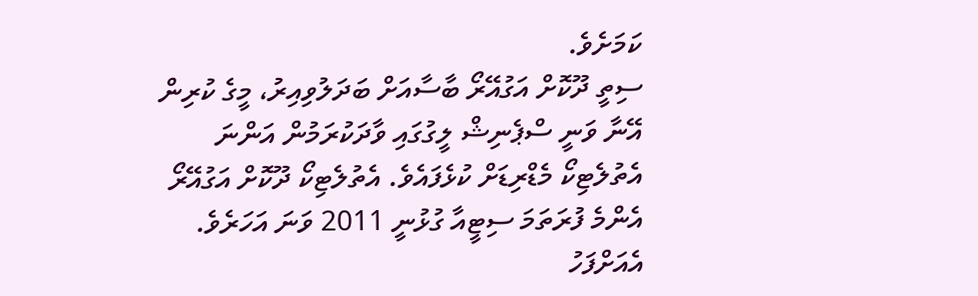ކަމަށެވެ.
ސިތީ ދޫކޮށް އަގުއޭރޯ ބާސާއަށް ބަދަލުވިއިރު، މީގެ ކުރިން އޭނާ ވަނީ ސްޕެނިޝް ލީގުގައި ވާދަކުރަމުން އަންނަ އެތުލެޓިކޯ މެޑްރިޑަށް ކުޅެފައެވެ. އެތުލެޓިކޯ ދޫކޮށް އަގުއޭރޯ އެންމެ ފުރަތަމަ ސިޓީއާ ގުޅުނީ 2011 ވަނަ އަހަރެވެ. އެއަށްފަހު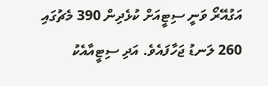އަގުއޭރޯ ވަނީ ސިޓީއަށް ކުޅެދިން 390 މެޗުގައި 260 ލަނޑު ޖަހާފައެވެ. އަދި ސިޓީއާއެކު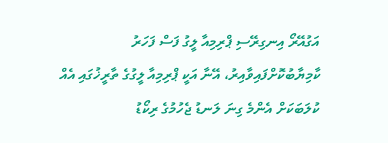އަގުއޭރޯ އިނގިރޭސި ޕްރިމިއާ ލީގު ފަސް ފަހަރު ކާމިޔާބުކޮށްފައިވާއިރު، އޭނާ އަކީ ޕްރިމިއާ ލީގުގެ ތާރީޚުގައި އެއް ކުލަބަކަށް އެންމެ ގިނަ ލަނޑު ޖެހުމުގެ ރިކޯޑު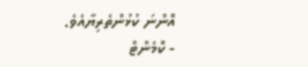އޮންނަ ކުޅުންތެރިޔާއެވެ.
- ކޮމެންޓް